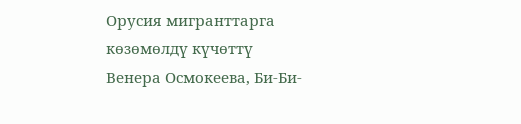Орусия мигранттарга көзөмөлдү күчөттү
Венера Осмокеева, Би-Би-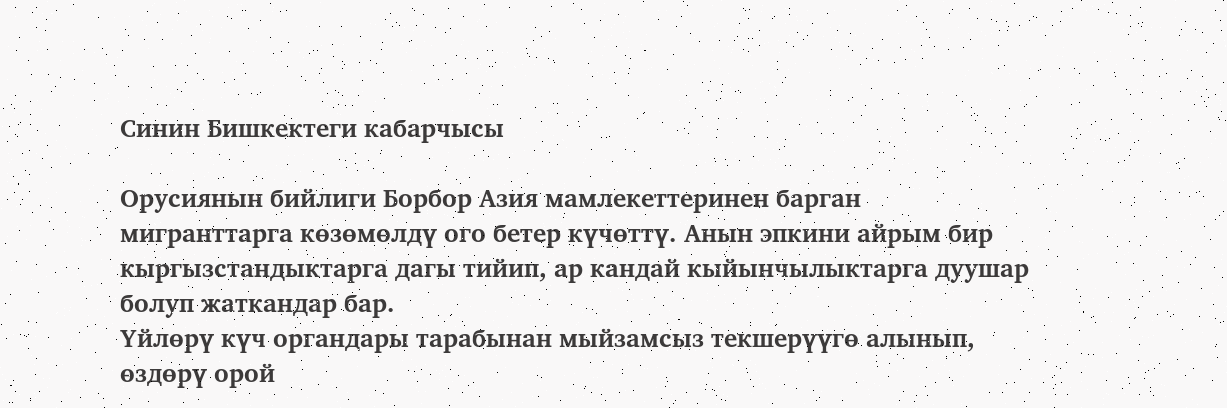Синин Бишкектеги кабарчысы

Орусиянын бийлиги Борбор Азия мамлекеттеринен барган мигранттарга көзөмөлдү ого бетер күчөттү. Анын эпкини айрым бир кыргызстандыктарга дагы тийип, ар кандай кыйынчылыктарга дуушар болуп жаткандар бар.
Үйлөрү күч органдары тарабынан мыйзамсыз текшерүүгө алынып, өздөрү орой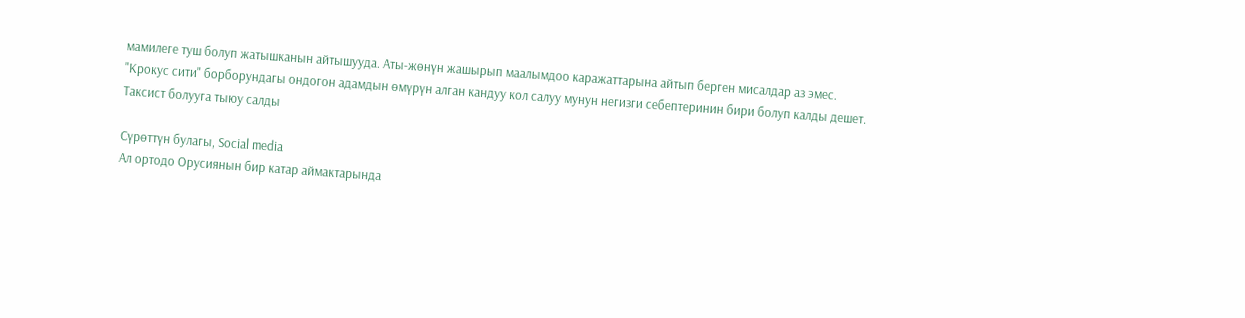мамилеге туш болуп жатышканын айтышууда. Аты-жөнүн жашырып маалымдоо каражаттарына айтып берген мисалдар аз эмес.
"Крокус сити" борборундагы ондогон адамдын өмүрүн алган кандуу кол салуу мунун негизги себептеринин бири болуп калды дешет.
Таксист болууга тыюу салды

Сүрөттүн булагы, Social media
Ал ортодо Орусиянын бир катар аймактарында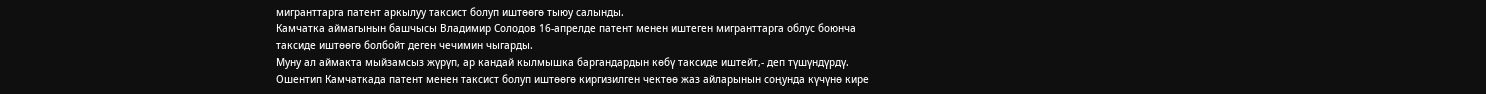мигранттарга патент аркылуу таксист болуп иштөөгө тыюу салынды.
Камчатка аймагынын башчысы Владимир Солодов 16-апрелде патент менен иштеген мигранттарга облус боюнча таксиде иштөөгө болбойт деген чечимин чыгарды.
Муну ал аймакта мыйзамсыз жүрүп, ар кандай кылмышка баргандардын көбү таксиде иштейт,- деп түшүндүрдү.
Ошентип Камчаткада патент менен таксист болуп иштөөгө киргизилген чектөө жаз айларынын соңунда күчүнө кире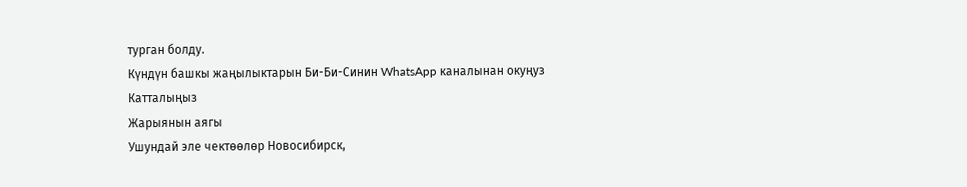турган болду.
Күндүн башкы жаңылыктарын Би-Би-Синин WhatsApp каналынан окуңуз
Катталыңыз
Жарыянын аягы
Ушундай эле чектөөлөр Новосибирск,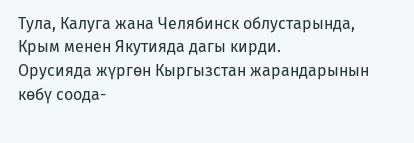Тула, Калуга жана Челябинск облустарында, Крым менен Якутияда дагы кирди.
Орусияда жүргөн Кыргызстан жарандарынын көбү соода-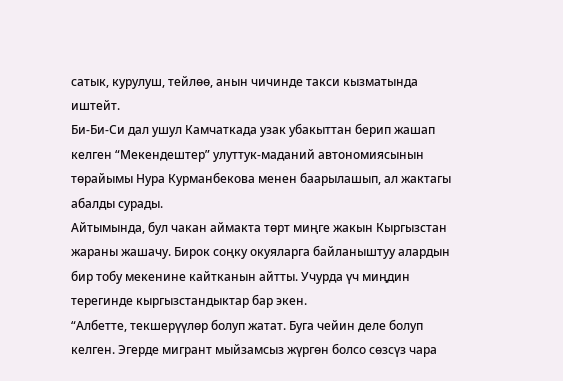сатык, курулуш, тейлөө, анын чичинде такси кызматында иштейт.
Би-Би-Си дал ушул Камчаткада узак убакыттан берип жашап келген “Мекендештер” улуттук-маданий автономиясынын төрайымы Нура Курманбекова менен баарылашып, ал жактагы абалды сурады.
Айтымында, бул чакан аймакта төрт миңге жакын Кыргызстан жараны жашачу. Бирок соңку окуяларга байланыштуу алардын бир тобу мекенине кайтканын айтты. Учурда үч миңдин терегинде кыргызстандыктар бар экен.
“Албетте, текшерүүлөр болуп жатат. Буга чейин деле болуп келген. Эгерде мигрант мыйзамсыз жүргөн болсо сөзсүз чара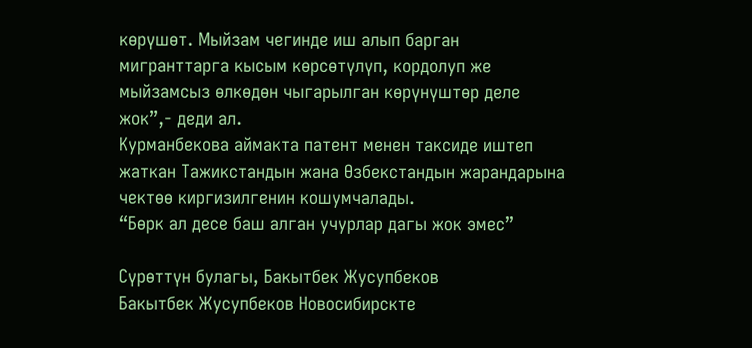көрүшөт. Мыйзам чегинде иш алып барган мигранттарга кысым көрсөтүлүп, кордолуп же мыйзамсыз өлкөдөн чыгарылган көрүнүштөр деле жок”,- деди ал.
Курманбекова аймакта патент менен таксиде иштеп жаткан Тажикстандын жана Өзбекстандын жарандарына чектөө киргизилгенин кошумчалады.
“Бөрк ал десе баш алган учурлар дагы жок эмес”

Сүрөттүн булагы, Бакытбек Жусупбеков
Бакытбек Жусупбеков Новосибирскте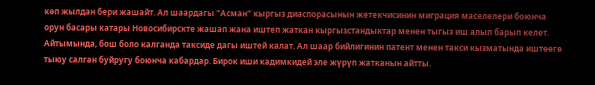көп жылдан бери жашайт. Ал шаардагы "Асман" кыргыз диаспорасынын жетекчисинин миграция маселелери боюнча орун басары катары Новосибирскте жашап жана иштеп жаткан кыргызстандыктар менен тыгыз иш алып барып келет.
Айтымында, бош боло калганда таксиде дагы иштей калат. Ал шаар бийлигинин патент менен такси кызматында иштөөгө тыюу салган буйругу боюнча кабардар. Бирок иши кадимкидей эле жүрүп жатканын айтты.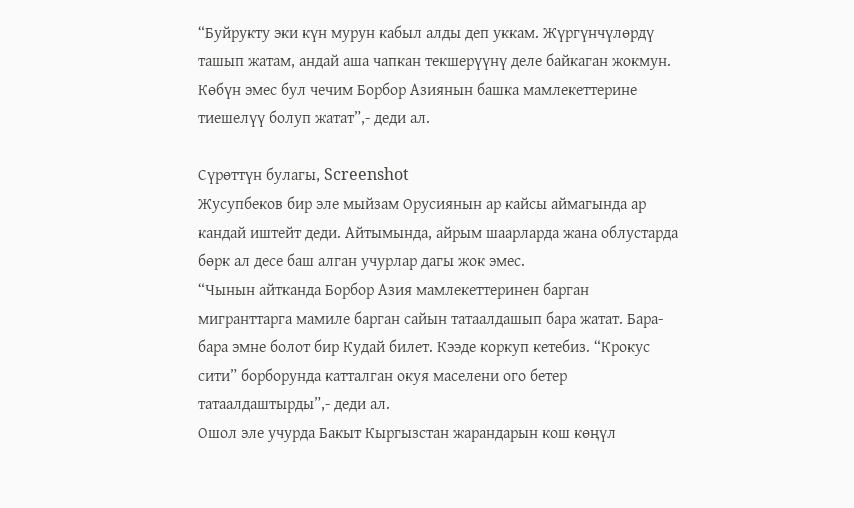“Буйрукту эки күн мурун кабыл алды деп уккам. Жүргүнчүлөрдү ташып жатам, андай аша чапкан текшерүүнү деле байкаган жокмун. Көбүн эмес бул чечим Борбор Азиянын башка мамлекеттерине тиешелүү болуп жатат”,- деди ал.

Сүрөттүн булагы, Screenshot
Жусупбеков бир эле мыйзам Орусиянын ар кайсы аймагында ар кандай иштейт деди. Айтымында, айрым шаарларда жана облустарда бөрк ал десе баш алган учурлар дагы жок эмес.
“Чынын айтканда Борбор Азия мамлекеттеринен барган мигранттарга мамиле барган сайын татаалдашып бара жатат. Бара-бара эмне болот бир Кудай билет. Кээде коркуп кетебиз. “Крокус сити” борборунда катталган окуя маселени ого бетер татаалдаштырды”,- деди ал.
Ошол эле учурда Бакыт Кыргызстан жарандарын кош көңүл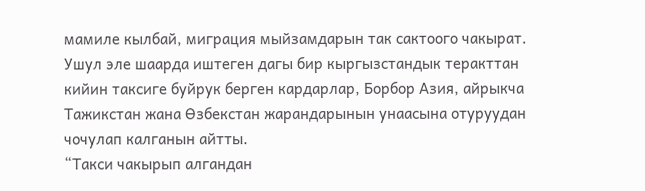мамиле кылбай, миграция мыйзамдарын так сактоого чакырат.
Ушул эле шаарда иштеген дагы бир кыргызстандык теракттан кийин таксиге буйрук берген кардарлар, Борбор Азия, айрыкча Тажикстан жана Өзбекстан жарандарынын унаасына отуруудан чочулап калганын айтты.
“Такси чакырып алгандан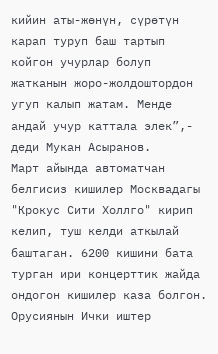кийин аты-жөнүн, сүрөтүн карап туруп баш тартып койгон учурлар болуп жатканын жоро-жолдоштордон угуп калып жатам. Менде андай учур каттала элек”,- деди Мукан Асыранов.
Март айында автоматчан белгисиз кишилер Москвадагы "Крокус Сити Холлго" кирип келип, туш келди аткылай баштаган. 6200 кишини бата турган ири концерттик жайда ондогон кишилер каза болгон.
Орусиянын Ички иштер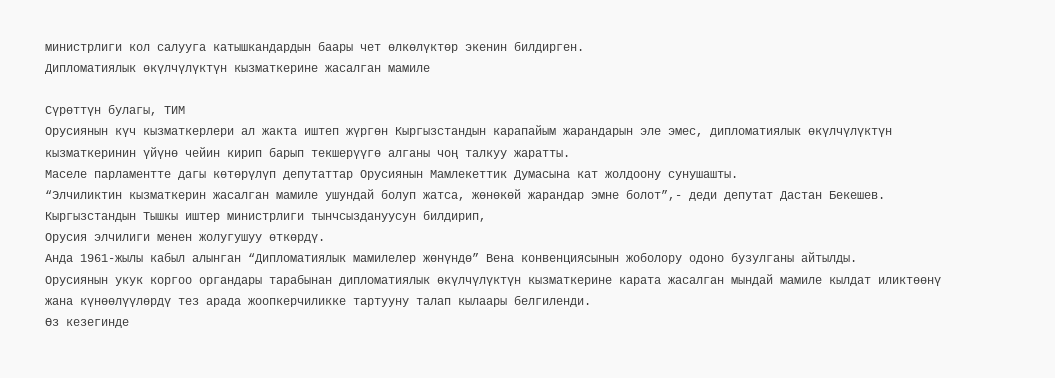министрлиги кол салууга катышкандардын баары чет өлкөлүктөр экенин билдирген.
Дипломатиялык өкүлчүлүктүн кызматкерине жасалган мамиле

Сүрөттүн булагы, ТИМ
Орусиянын күч кызматкерлери ал жакта иштеп жүргөн Кыргызстандын карапайым жарандарын эле эмес, дипломатиялык өкүлчүлүктүн кызматкеринин үйүнө чейин кирип барып текшерүүгө алганы чоң талкуу жаратты.
Маселе парламентте дагы көтөрүлүп депутаттар Орусиянын Мамлекеттик Думасына кат жолдоону сунушашты.
“Элчиликтин кызматкерин жасалган мамиле ушундай болуп жатса, жөнөкөй жарандар эмне болот”,- деди депутат Дастан Бекешев.
Кыргызстандын Тышкы иштер министрлиги тынчсыздануусун билдирип,
Орусия элчилиги менен жолугушуу өткөрдү.
Анда 1961-жылы кабыл алынган “Дипломатиялык мамилелер жөнүндө” Вена конвенциясынын жоболору одоно бузулганы айтылды.
Орусиянын укук коргоо органдары тарабынан дипломатиялык өкүлчүлүктүн кызматкерине карата жасалган мындай мамиле кылдат иликтөөнү жана күнөөлүүлөрдү тез арада жоопкерчиликке тартууну талап кылаары белгиленди.
Өз кезегинде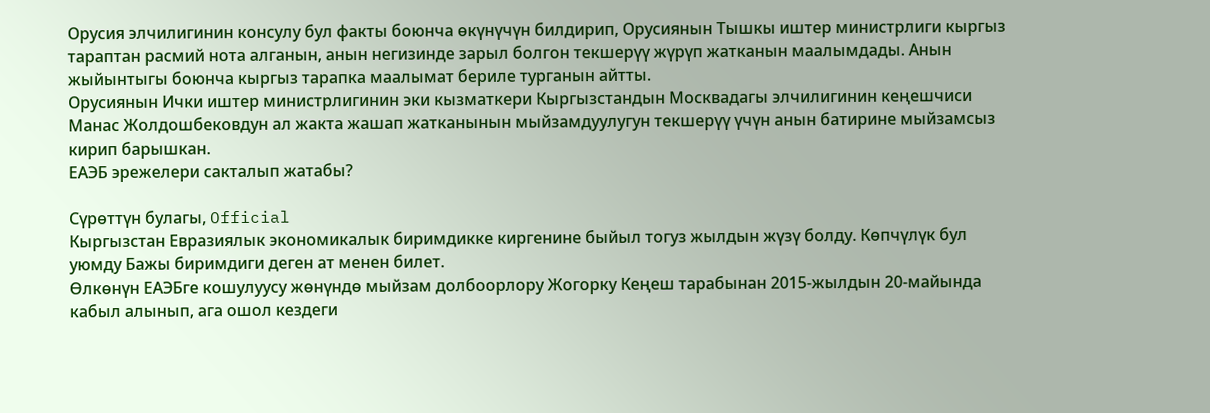Орусия элчилигинин консулу бул факты боюнча өкүнүчүн билдирип, Орусиянын Тышкы иштер министрлиги кыргыз тараптан расмий нота алганын, анын негизинде зарыл болгон текшерүү жүрүп жатканын маалымдады. Анын жыйынтыгы боюнча кыргыз тарапка маалымат бериле турганын айтты.
Орусиянын Ички иштер министрлигинин эки кызматкери Кыргызстандын Москвадагы элчилигинин кеңешчиси Манас Жолдошбековдун ал жакта жашап жатканынын мыйзамдуулугун текшерүү үчүн анын батирине мыйзамсыз кирип барышкан.
ЕАЭБ эрежелери сакталып жатабы?

Сүрөттүн булагы, Official
Кыргызстан Евразиялык экономикалык биримдикке киргенине быйыл тогуз жылдын жүзү болду. Көпчүлүк бул уюмду Бажы биримдиги деген ат менен билет.
Өлкөнүн ЕАЭБге кошулуусу жөнүндө мыйзам долбоорлору Жогорку Кеңеш тарабынан 2015-жылдын 20-майында кабыл алынып, ага ошол кездеги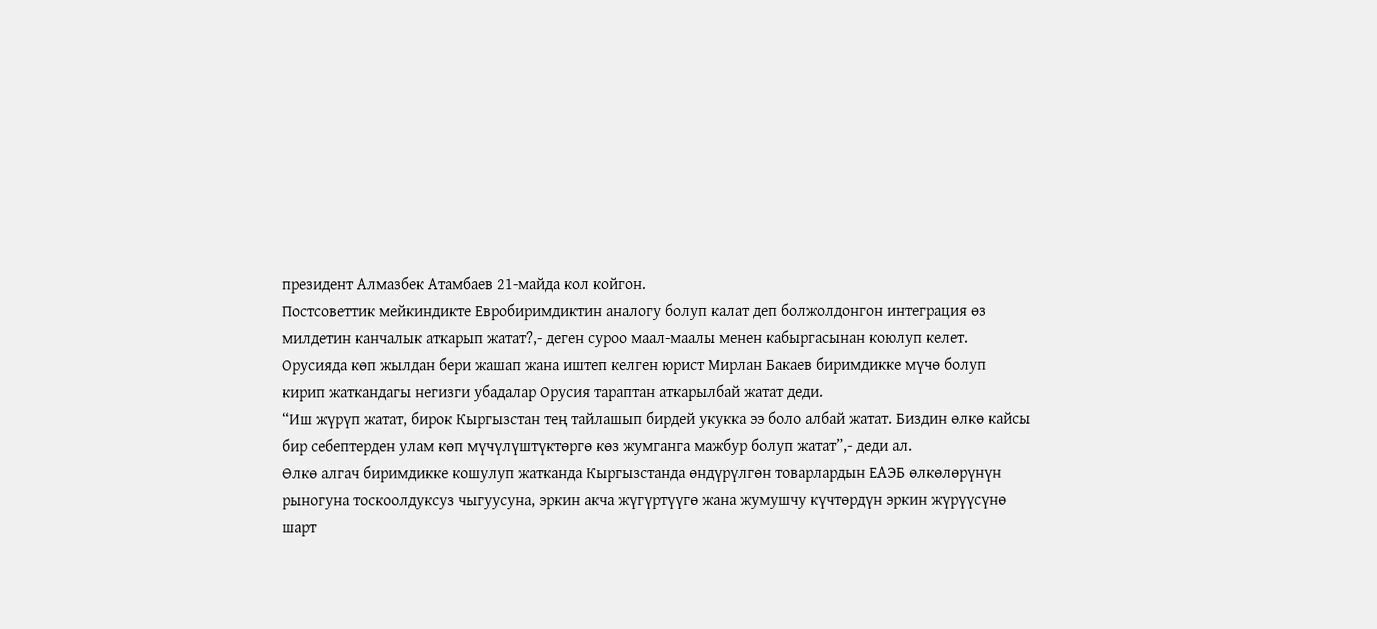президент Алмазбек Атамбаев 21-майда кол койгон.
Постсоветтик мейкиндикте Евробиримдиктин аналогу болуп калат деп болжолдонгон интеграция өз милдетин канчалык аткарып жатат?,- деген суроо маал-маалы менен кабыргасынан коюлуп келет.
Орусияда көп жылдан бери жашап жана иштеп келген юрист Мирлан Бакаев биримдикке мүчө болуп кирип жаткандагы негизги убадалар Орусия тараптан аткарылбай жатат деди.
“Иш жүрүп жатат, бирок Кыргызстан тең тайлашып бирдей укукка ээ боло албай жатат. Биздин өлкө кайсы бир себептерден улам көп мүчүлүштүктөргө көз жумганга мажбур болуп жатат”,- деди ал.
Өлкө алгач биримдикке кошулуп жатканда Кыргызстанда өндүрүлгөн товарлардын ЕАЭБ өлкөлөрүнүн рыногуна тоскоолдуксуз чыгуусуна, эркин акча жүгүртүүгө жана жумушчу күчтөрдүн эркин жүрүүсүнө шарт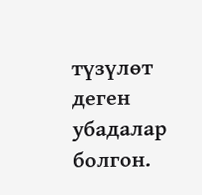түзүлөт деген убадалар болгон.